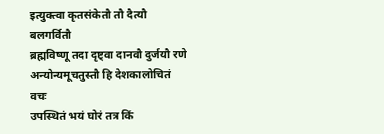इत्युक्त्वा कृतसंकेतौ तौ दैत्यौ बलगर्वितौ
ब्रह्मविष्णू तदा दृष्ट्वा दानवौ दुर्जयौ रणे
अन्योन्यमूचतुस्तौ हि देशकालोचितं वचः
उपस्थितं भयं घोरं तत्र किं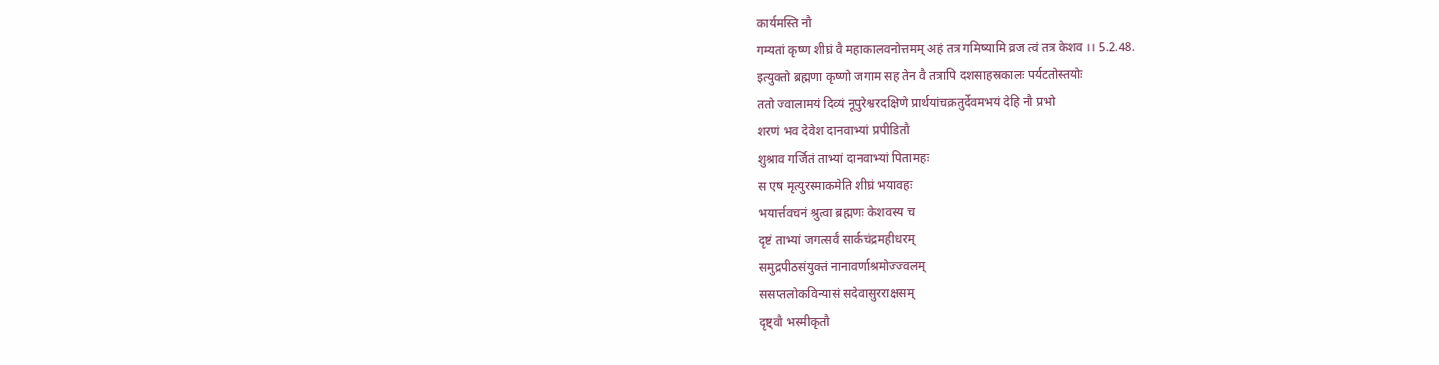कार्यमस्ति नौ
गम्यतां कृष्ण शीघ्रं वै महाकालवनोत्तमम् अहं तत्र गमिष्यामि व्रज त्वं तत्र केशव ।। 5.2.48.
इत्युक्तो ब्रह्मणा कृष्णो जगाम सह तेन वै तत्रापि दशसाहस्रकालः पर्यटतोस्तयोः
ततो ज्वालामयं दिव्यं नूपुरेश्वरदक्षिणे प्रार्थयांचक्रतुर्देवमभयं देहि नौ प्रभो
शरणं भव देवेश दानवाभ्यां प्रपीडितौ
शुश्राव गर्जितं ताभ्यां दानवाभ्यां पितामहः
स एष मृत्युरस्माकमेति शीघ्रं भयावहः
भयार्त्तवचनं श्रुत्वा ब्रह्मणः केशवस्य च
दृष्टं ताभ्यां जगत्सर्वं सार्कचंद्रमहीधरम्
समुद्रपीठसंयुक्तं नानावर्णाश्रमोज्ज्वलम्
ससप्तलोकविन्यासं सदेवासुरराक्षसम्
दृष्ट्वौ भस्मीकृतौ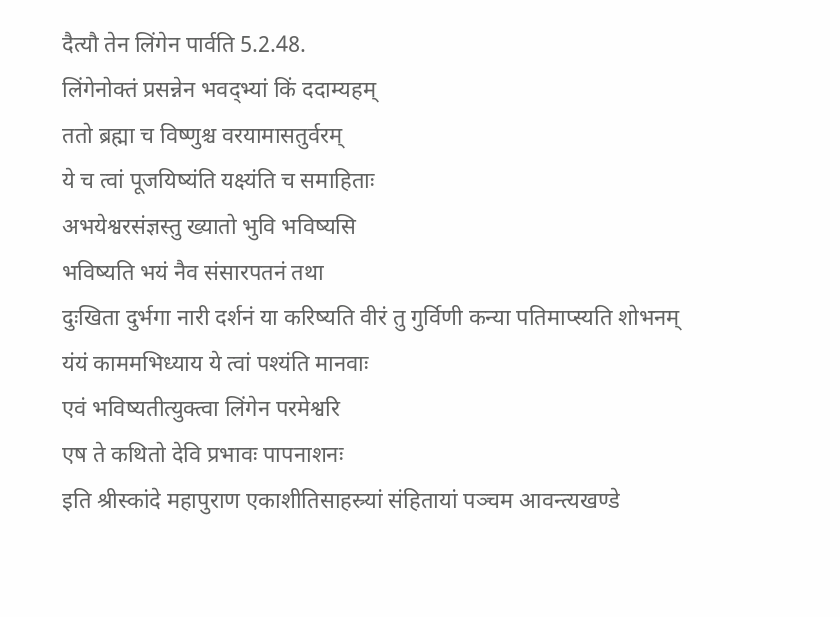दैत्यौ तेन लिंगेन पार्वति 5.2.48.
लिंगेनोक्तं प्रसन्नेन भवद्भ्यां किं ददाम्यहम्
ततो ब्रह्मा च विष्णुश्च वरयामासतुर्वरम्
ये च त्वां पूजयिष्यंति यक्ष्यंति च समाहिताः
अभयेश्वरसंज्ञस्तु ख्यातो भुवि भविष्यसि
भविष्यति भयं नैव संसारपतनं तथा
दुःखिता दुर्भगा नारी दर्शनं या करिष्यति वीरं तु गुर्विणी कन्या पतिमाप्स्यति शोभनम्
यंयं काममभिध्याय ये त्वां पश्यंति मानवाः
एवं भविष्यतीत्युक्त्वा लिंगेन परमेश्वरि
एष ते कथितो देवि प्रभावः पापनाशनः
इति श्रीस्कांदे महापुराण एकाशीतिसाहस्र्यां संहितायां पञ्चम आवन्त्यखण्डे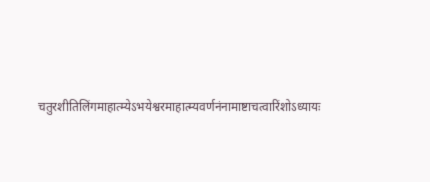चतुरशीतिलिंगमाहात्म्येऽभयेश्वरमाहात्म्यवर्णनंनामाष्टाचत्वारिंशोऽध्यायः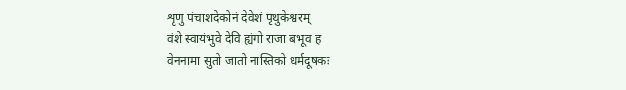शृणु पंचाशदेकोनं देवेशं पृथुकेश्वरम्
वंशे स्वायंभुवे देवि ह्यंगो राजा बभूव ह
वेननामा सुतो जातो नास्तिको धर्मदूषकः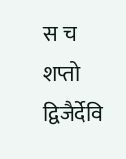स च शप्तो द्विजैर्देवि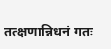तत्क्षणान्निधनं गतः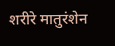शरीरे मातुरंशेन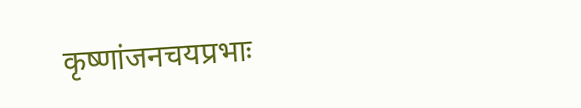कृष्णांजनचयप्रभाः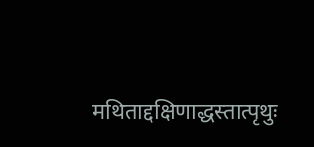मथिताद्दक्षिणाद्धस्तात्पृथुः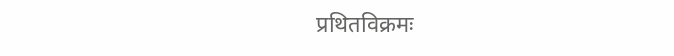प्रथितविक्रमः